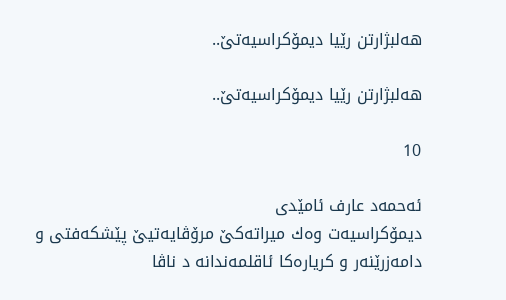هه‌لبژارتن رێیا دیمۆكراسیه‌تێ..

هه‌لبژارتن رێیا دیمۆكراسیه‌تێ..

10

ئه‌حمه‌د عارف ئامێدى
دیمۆكراسیه‌ت وه‌ك میراته‌كێ مرۆڤایه‌تیێ پێشكه‌فتى و دامه‌زرێنه‌ر و كریاره‌كا ئاقلمه‌ندانه‌ د ناڤا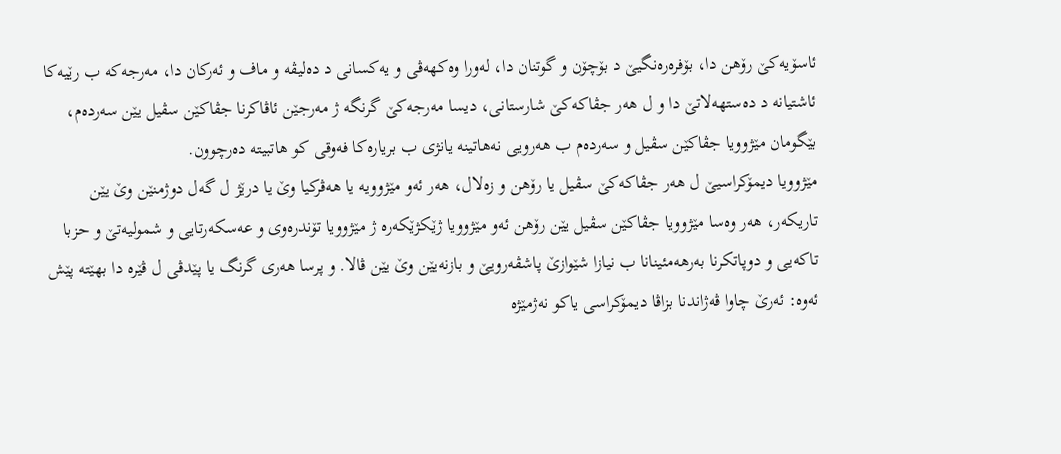ئاسۆیه‌كێ رۆهن دا، بۆفره‌ره‌نگیێ د بۆچۆن و گوتنان دا، له‌ورا وه‌كهه‌ڤى و یه‌كسانى د ده‌لیڤه‌ و ماف و ئه‌ركان دا، مه‌رجه‌كه‌ ب رێیه‌كا ئاشتیانه‌ د ده‌ستهه‌لاتێ دا و ل هه‌ر جڤاكه‌كێ شارستانى، دیسا مه‌رجه‌كێ گرنگه‌ ژ مه‌رجێن ئاڤاكرنا جڤاكێن سڤیل یێن سه‌رده‌م، بێگومان مێژوویا جڤاكێن سڤیل و سه‌رده‌م ب هه‌رویى نه‌هاتینه‌ یانژى ب بریاره‌كا فه‌وقى كو هاتبیته‌ ده‌رچوون.
مێژوویا دیمۆكراسیێ ل هه‌ر جڤاكه‌كێ سڤیل یا رۆهن و زه‌لال، هه‌ر ئه‌و مێژوویه‌ یا هه‌ڤركیا وێ یا درێژ ل گه‌ل دوژمنێن وێ یێن تاریكه‌ر، هه‌ر وه‌سا مێژوویا جڤاكێن سڤیل یێن رۆهن ئه‌و مێژوویا ژێكژێكه‌ره‌ ژ مێژوویا تۆندره‌وى و عه‌سكه‌رتایى و شمولیه‌تێ و حزبا تاكه‌یى و دوپاتكرنا به‌رهه‌مئینانا ب نیازا شێوازێ پاشڤه‌رویێ و بازنه‌یێن وێ یێن ڤالا. و پرسا هه‌رى گرنگ یا پێدڤى ل ڤێره‌ دا بهێته‌ پێش ئه‌وه‌: ئه‌رێ چاوا ڤه‌ژاندنا بزاڤا دیمۆكراسى یاكو نه‌ژمێژه‌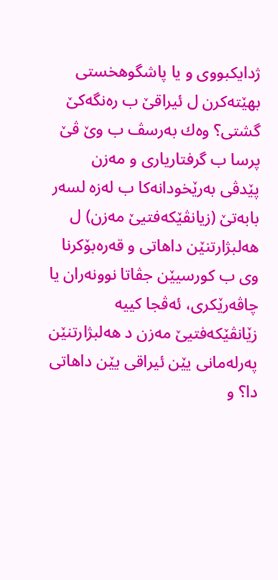ژدایكبووى و یا پاشگوهخستى بهێته‌كرن ل ئیراقێ ب ره‌نگه‌كێ گشتى؟ وه‌ك به‌رسڤ ب وێ ڤێ پرسا ب گرفتاریارى و مه‌زن پێدڤى به‌رێخودانه‌كا ب له‌زه‌ لسه‌ر بابه‌تێ (زیانڤێكه‌فتیێ مه‌زن) ل هه‌لبژارتنێن داهاتى و قه‌ره‌بۆكرنا وى ب كورسیێن جڤاتا نوونه‌ران یا چاڤه‌رێكرى، ئه‌ڤجا كییه‌ زێانڤێكه‌فتیێ مه‌زن د هه‌لبژارتنێن په‌رله‌مانى یێن ئیراقى یێن داهاتى دا؟ و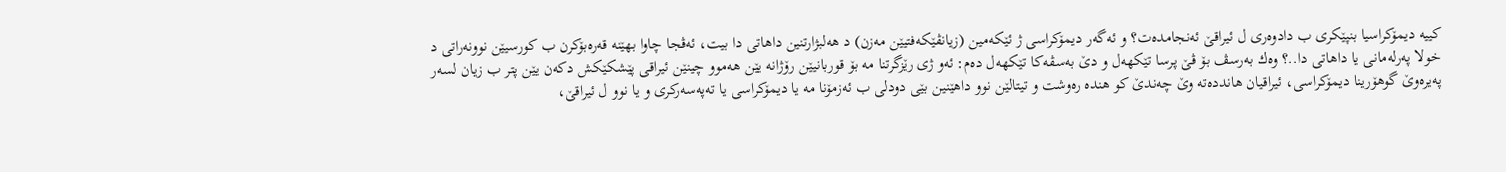كییه‌ دیمۆكراسیا بنپێكرى ب دادوه‌رى ل ئیراقێ ئه‌نجامده‌ت؟ و ئه‌گه‌ر دیمۆكراسى ژ ئێكه‌مین (زیانڤێكه‌فتیێن مه‌زن) د هه‌لبژارتنین داهاتى دا بیت، ئه‌ڤجا چاوا بهێنه‌ قه‌ره‌بۆكرن ب كورسیێن نوونه‌راتى د خولا په‌رله‌مانى یا داهاتى دا..؟ وه‌ك به‌رسڤ بۆ ڤێ پرسا تێكهه‌ل و دێ به‌سڤه‌كا تێكهه‌ل ده‌م: ئه‌و ژى رێزگرتنا مه‌ بۆ قوربانیێن رۆژانه‌ یێن هه‌موو چینێن ئیراقى پێشكێكش دكه‌ن یێن پتر ب زیان لسه‌ر په‌یره‌وێ گوهۆرینا دیمۆكراسى، ئیراقیان هاندده‌ته‌ وێ چه‌ندێ كو هنده‌ ره‌وشت و تیتالێن نوو داهێنین بێى دودلى ب ئه‌زمۆنا مه‌ یا دیمۆكراسى یا ته‌په‌سه‌ركرى و یا نوو ل ئیراقێ،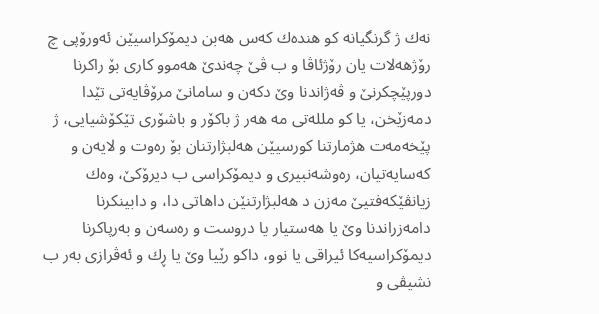نه‌ك ژ گرنگیانه‌ كو هنده‌ك كه‌س هه‌بن دیمۆكراسیێن ئه‌ورۆپى چ رۆژهه‌لات یان رۆژئاڤا و ب ڤێ چه‌ندێ هه‌موو كارى بۆ راكرنا دورپێچكرنێ و ڤه‌ژاندنا وێ دكه‌ن و سامانێ مرۆڤایه‌تى تێدا دمه‌زێخن، یا كو ملله‌تى مه‌ هه‌ر ژ باكۆر و باشۆرى تێكۆشیایى، ژ پێخه‌مه‌ت هژمارتنا كورسیێن هه‌لبژارتنان بۆ ره‌وت و لایه‌ن و كه‌سایه‌تیان، ره‌وشه‌نبیرى و دیمۆكراسى ب دیرۆكێ، وه‌ك زیانڤێكه‌فتیێ مه‌زن د هه‌لبژارتنێن داهاتى دا، و دابینكرنا دامه‌زراندنا وێ یا هه‌ستیار یا دروست و ره‌سه‌ن و به‌رپاكرنا دیمۆكراسیه‌كا ئیراقى یا نوو، داكو رێیا وێ یا ڕك و ئه‌ڤرازى به‌ر ب نشیڤى و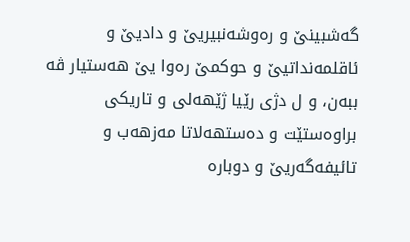گه‌شبینێ و ره‌وشه‌نبیریێ و دادیێ و ئاقلمه‌نداتیێ و حوكمێ ره‌وا یێ هه‌ستیار ڤه‌ ببه‌ن، و ل دژى رێیا ژێهه‌لى و تاریكى براوه‌ستێت و ده‌ستهه‌لاتا مه‌زهه‌ب و تائیفه‌گه‌ریێ و دوباره‌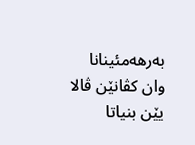به‌رهه‌مئینانا وان كڤانێن ڤالا یێن بنیاتا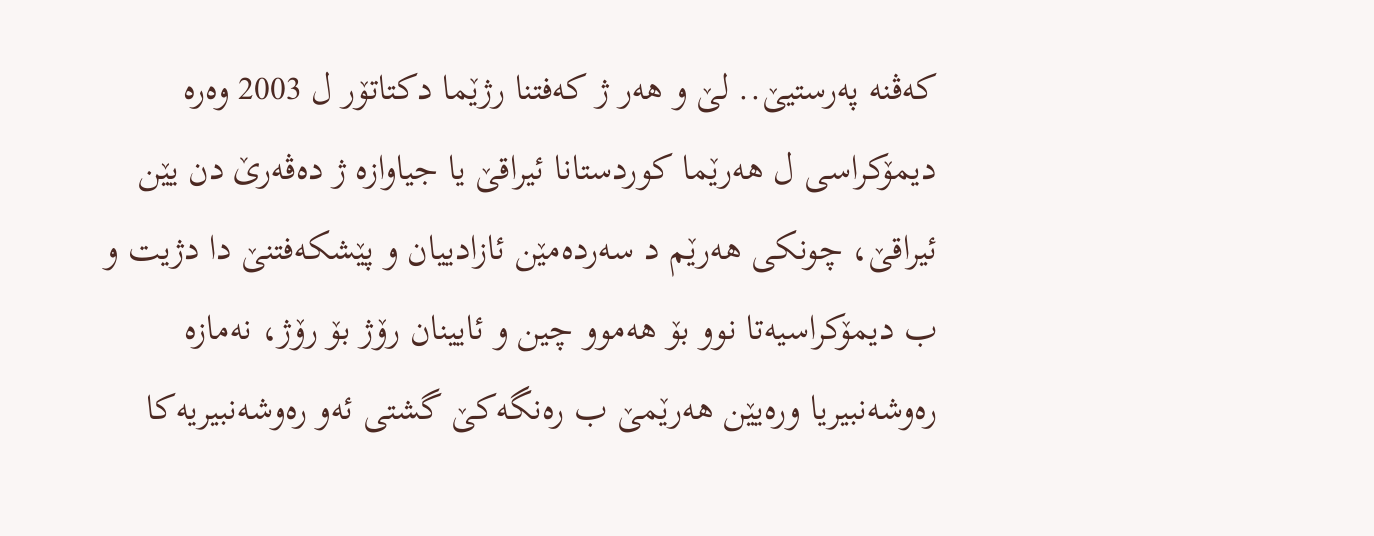كه‌ڤنه‌ په‌رستیێ.. لێ و هه‌ر ژ كه‌فتنا رژێما دكتاتۆر ل 2003 وه‌ره‌ دیمۆكراسى ل هه‌رێما كوردستانا ئیراقێ یا جیاوازه‌ ژ ده‌ڤه‌رێ دن یێن ئیراقێ، چونكى هه‌رێم د سه‌رده‌مێن ئازادییان و پێشكه‌فتنێ دا دژیت و ب دیمۆكراسیه‌تا نوو بۆ هه‌موو چین و ئایینان رۆژ بۆ رۆژ، نه‌مازه‌ ره‌وشه‌نبیریا وره‌یێن هه‌رێمێ ب ره‌نگه‌كێ گشتى ئه‌و ره‌وشه‌نبیریه‌كا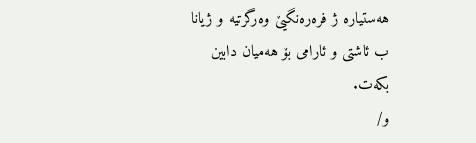هه‌ستیاره‌ ژ فره‌ره‌نگیێ وه‌رگرتیه‌ و ژیانا ب ئاشتی و ئارامى بۆ هه‌میان دابین بكه‌ت.
و/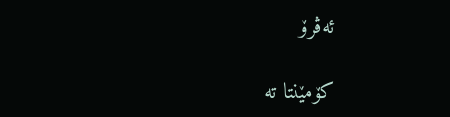ئه‌ڤرۆ

کۆمێنتا تە